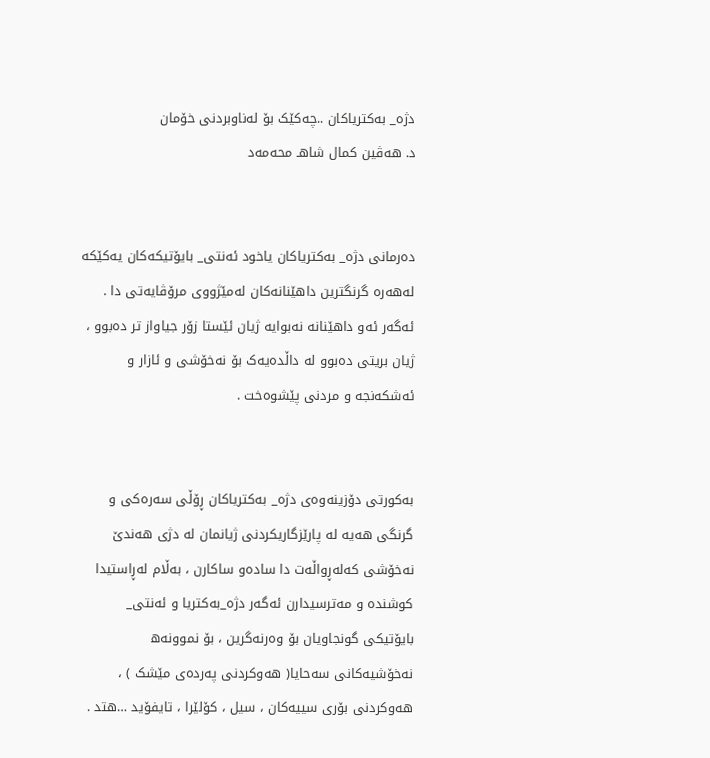دژە_ بەکتریاکان ..چەکێک بۆ لەناوبردنی خۆمان
د. ھەڤین کمال شاهـ محەمەد


دەرمانی دژە_ بەکتریاکان یاخود ئەنتی_ بایۆتیکەکان یەکێکە لەھەرە گرنگترین داھێنانەکان لەمێژووی مرۆڤایەتی دا . ئەگەر ئەو داھێنانە نەبوایە ژیان ئێستا زۆر جیاواز تر دەبوو ، ژیان بریتی دەبوو لە داڵدەیەک بۆ نەخۆشی و ئازار و ئەشکەنجە و مردنی پێشوەخت .


بەکورتی دۆزینەوەی دژە_ بەکتریاکان ڕۆڵی سەرەکی و گرنگی ھەیە لە پارێزگاریکردنی ژیانمان لە دژی ھەندێ نەخۆشی کەلەڕواڵەت دا سادەو ساکارن ، بەڵام لەڕاستیدا کوشندە و مەترسیدارن ئەگەر دژە_بەکتریا و ئەنتی_ بایۆتیکی گونجاویان بۆ وەرنەگرین ، بۆ نموونەھ نەخۆشیەکانی سەحایا( ھەوکردنی پەردەی مێشک ) ، ھەوکردنی بۆری سییەکان ، سیل ، کۆلێرا ، تایفۆید …ھتد .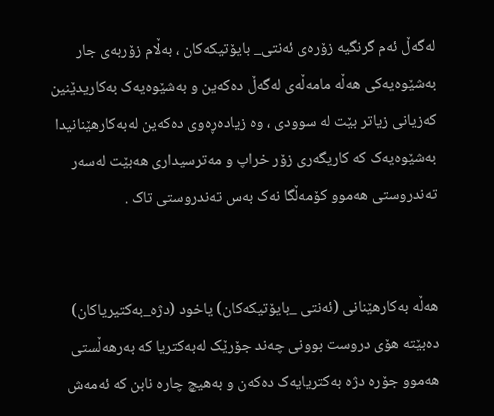لەگەڵ ئەم گرنگیە زۆرەی ئەنتی_ بایۆتیکەکان ، بەڵام زۆربەی جار بەشێوەیەکی ھەڵە مامەڵەی لەگەڵ دەکەین و بەشێوەیەک بەکاریدێنین کەزیانی زیاتر بێت لە سوودی ، وە زیادەڕەوی دەکەین لەبەکارھێنانیدا بەشێوەیەک کە کاریگەری زۆر خراپ و مەترسیداری ھەبێت لەسەر تەندروستی ھەموو کۆمەڵگا نەک بەس تەندروستی تاک .


ھەڵە بەکارھێنانی (ئەنتی _بایۆتیکەکان) یاخود (دژە_بەکتیریاکان) دەبێتە ھۆی دروست بوونی چەند جۆرێک لەبەکتریا کە بەرھەڵستی ھەموو جۆرە دژە بەکتریایەک دەکەن و بەھیچ چارە نابن کە ئەمەش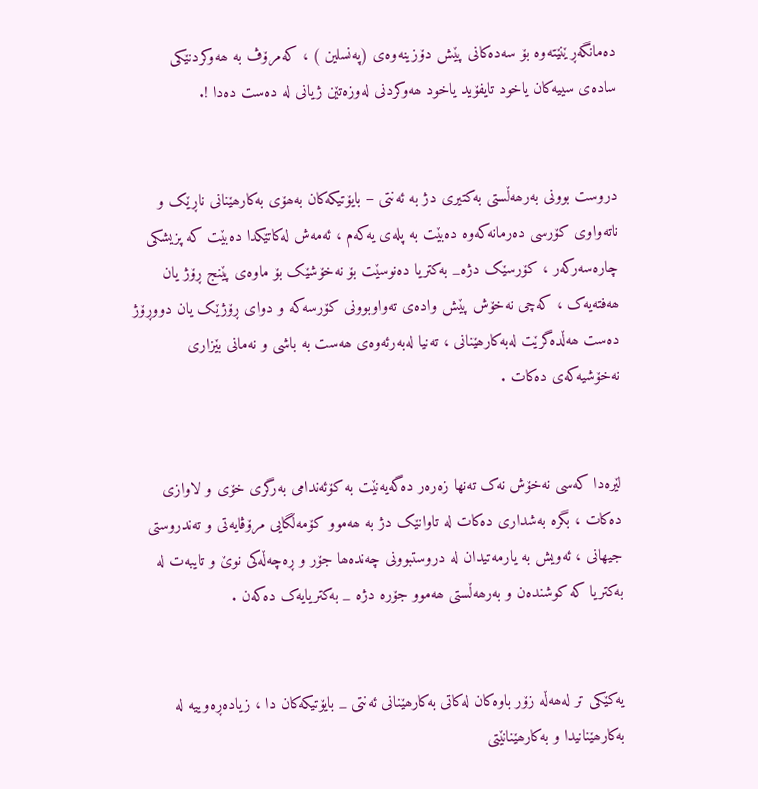دەمانگەڕێنێتەوە بۆ سەدەکانی پێش دۆزینەوەی (پەنسلین ) ، کەمرۆڤ بە ھەوکردنێکی سادەی سییەکان یاخود تایفۆید یاخود ھەوکردنی لەوزەتێن ژیانی لە دەست دەدا !.


دروست بوونی بەرھەڵستی بەکتیری دژ بە ئەنتی – بایۆتیکەکان بەھۆی بەکارھێنانی ناڕێک و ناتەواوی کۆرسی دەرمانەکەوە دەبێت بە پلەی یەکەم ، ئەمەش لەکاتێکدا دەبێت کە پزیشکی چارەسەرکەر ، کۆرسێک دژە_ بەکتریا دەنوسێت بۆ نەخۆشێک بۆ ماوەی پێنج ڕۆژ یان ھەفتەیەک ، کەچی نەخۆش پێش وادەی تەواوبوونی کۆرسەکە و دوای ڕۆژێک یان دووڕۆژ دەست ھەڵدەگرێت لەبەکارھێنانی ، تەنیا لەبەرئەوەی ھەست بە باشی و نەمانی بێزاری نەخۆشیەکەی دەکات .


لێرەدا کەسی نەخۆش نەک تەنھا زەرەر دەگەیەنێت بە کۆئەندامی بەرگری خۆی و لاوازی دەکات ، بگرە بەشداری دەکات لە تاوانێک دژ بە ھەموو کۆمەڵگایی مرۆڤایەتی و تەندروستی جیھانی ، ئەویش بە یارمەتیدان لە دروستبوونی چەندەھا جۆر و ڕەچەڵەکی نوێ و تایبەت لە بەکتریا کە کوشندەن و بەرھەڵستی ھەموو جۆرە دژە _ بەکتریایەک دەکەن .


یەکێکی تر لەھەڵە زۆر باوەکان لەکاتی بەکارھێنانی ئەنتی _ بایۆتیکەکان دا ، زیادەڕەوییە لە بەکارھێنانیدا و بەکارھێنانێتی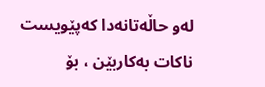لەو حاڵەتانەدا کەپێویست ناکات بەکاربێن ، بۆ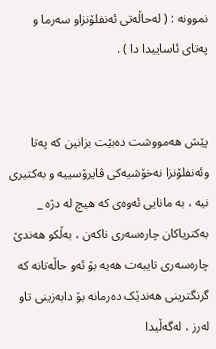نموونە : ( لەحاڵەتی ئەنفلۆنزاو سەرما و پەتای ئاساییدا دا ) .


پێش ھەمووشت دەبێت بزانین کە پەتا وئەنفلۆنزا نەخۆشیەکی ڤایرۆسییە و بەکتیری نیە ، بە مانایی ئەوەی کە ھیچ لە دژە _ بەکتریاکان چارەسەری ناکەن ، بەڵکو ھەندێ چارەسەری تایبەت ھەیە بۆ ئەو حاڵەتانە کە گرنگترینی ھەندێک دەرمانە بۆ دابەزینی تاو لەرز ، لەگەڵیدا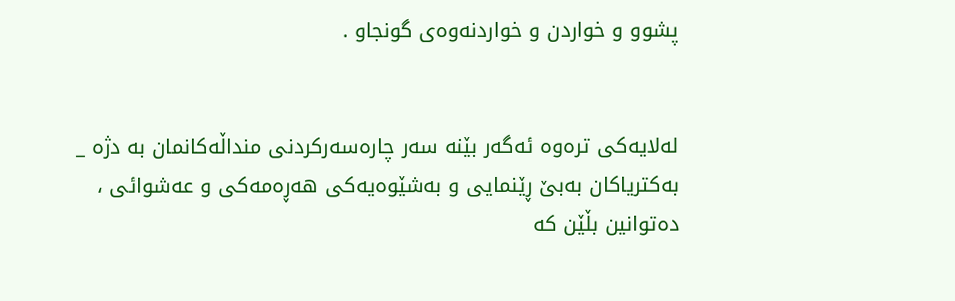پشوو و خواردن و خواردنەوەی گونجاو .


لەلایەکی ترەوە ئەگەر بێنە سەر چارەسەرکردنی منداڵەکانمان بە دژە _ بەکتریاکان بەبێ ڕێنمایی و بەشێوەیەکی ھەڕەمەکی و عەشوائی ، دەتوانین بڵێن کە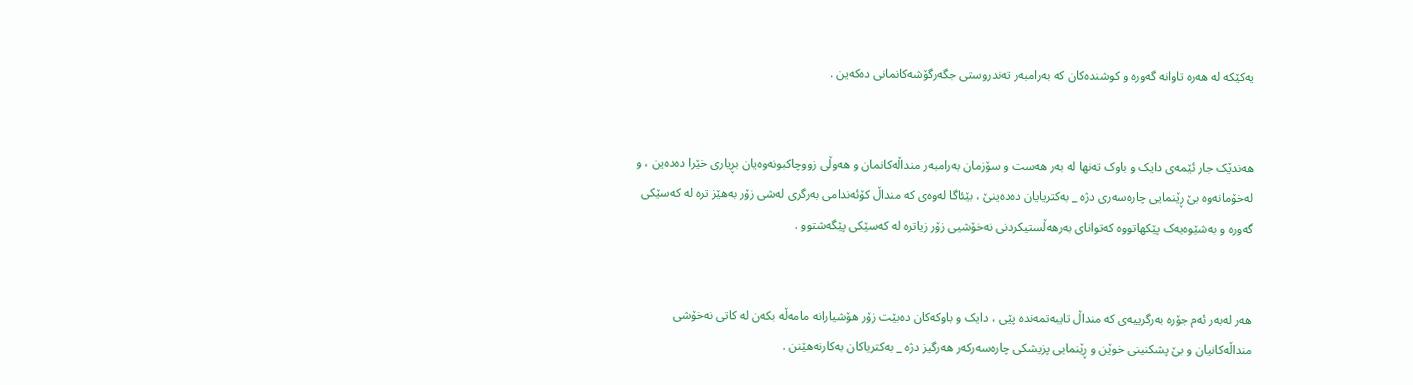یەکێکە لە ھەرە تاوانە گەورە و کوشندەکان کە بەرامبەر تەندروستی جگەرگۆشەکانمانی دەکەین .


ھەندێک جار ئێمەی دایک و باوک تەنھا لە بەر ھەست و سۆزمان بەرامبەر منداڵەکانمان و ھەوڵی زووچاکبونەوەیان بڕیاری خێرا دەدەین ، و لەخۆمانەوە بێ ڕێنمایی چارەسەری دژە _ بەکتریایان دەدەینێ ، بێئاگا لەوەی کە منداڵ کۆئەندامی بەرگری لەشی زۆر بەھێز ترە لە کەسێکی گەورە و بەشێوەیەک پێکھاتووە کەتوانای بەرھەڵستیکردنی نەخۆشیی زۆر زیاترە لە کەسێکی پێگەشتوو .


ھەر لەبەر ئەم جۆرە بەرگرییەی کە منداڵ تایبەتمەندە پێی ، دایک و باوکەکان دەبێت زۆر ھۆشیارانە مامەڵە بکەن لە کاتی نەخۆشی منداڵەکانیان و بێ پشکنینی خوێن و ڕێنمایی پزیشکی چارەسەرکەر ھەرگیز دژە _ بەکتریاکان بەکارنەھێنن .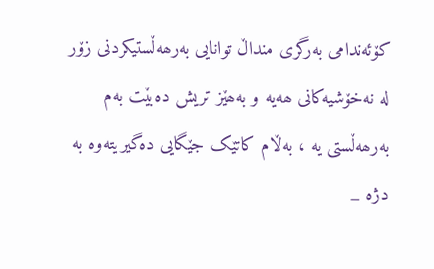کۆئەندامی بەرگری منداڵ توانایی بەرھەڵستیکردنی زۆر لە نەخۆشیەکانی ھەیە و بەھێز تریش دەبێت بەم بەرھەڵستی یە ، بەڵام کاتێک جێگایی دەگیریتەوە بە دژە _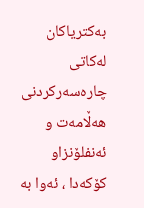بەکتریاکان لەکاتی چارەسەرکردنی ھەڵامەت و ئەنفلۆنزاو کۆکەدا ، ئەوا بە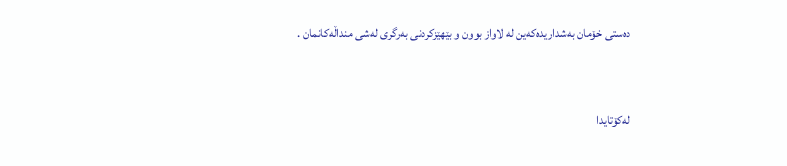دەستی خۆمان بەشداریدەکەین لە لاواز بوون و بێھێزکردنی بەرگری لەشی منداڵەکانمان .


لەکۆتایدا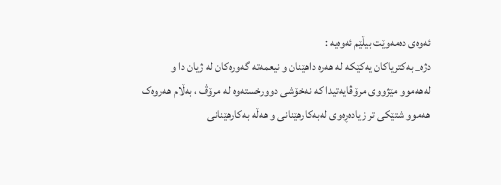ئەوەی دەمەوێت بیڵێم ئەوەیە :
دژە_ بەکتریاکان یەکێکە لە ھەرە داھێنان و نیعمەتە گەورەکان لە ژیان دا و لەھەموو مێژووی مرۆڤایەتیدا کە نەخۆشی دوورخستەوە لە مرۆڤ ، بەڵام ھەروەک ھەموو شتێکی تر زیادەڕەوی لەبەکارھێنانی و ھەڵە بەکارھێنانی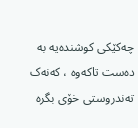چەکێکی کوشندەیە بە دەست تاکەوە ، کەنەک تەندروستی خۆی بگرە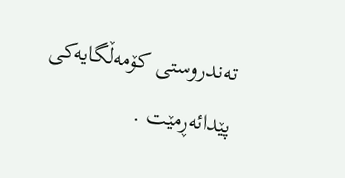تەندروستی کۆمەڵگایەکی پێدائەڕمێت .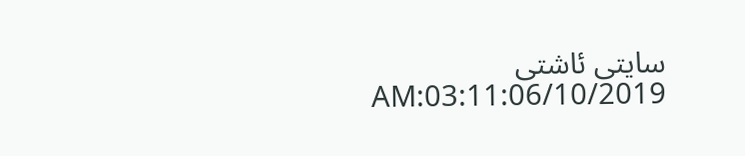سایتی‌ ئاشتی‌
AM:03:11:06/10/2019